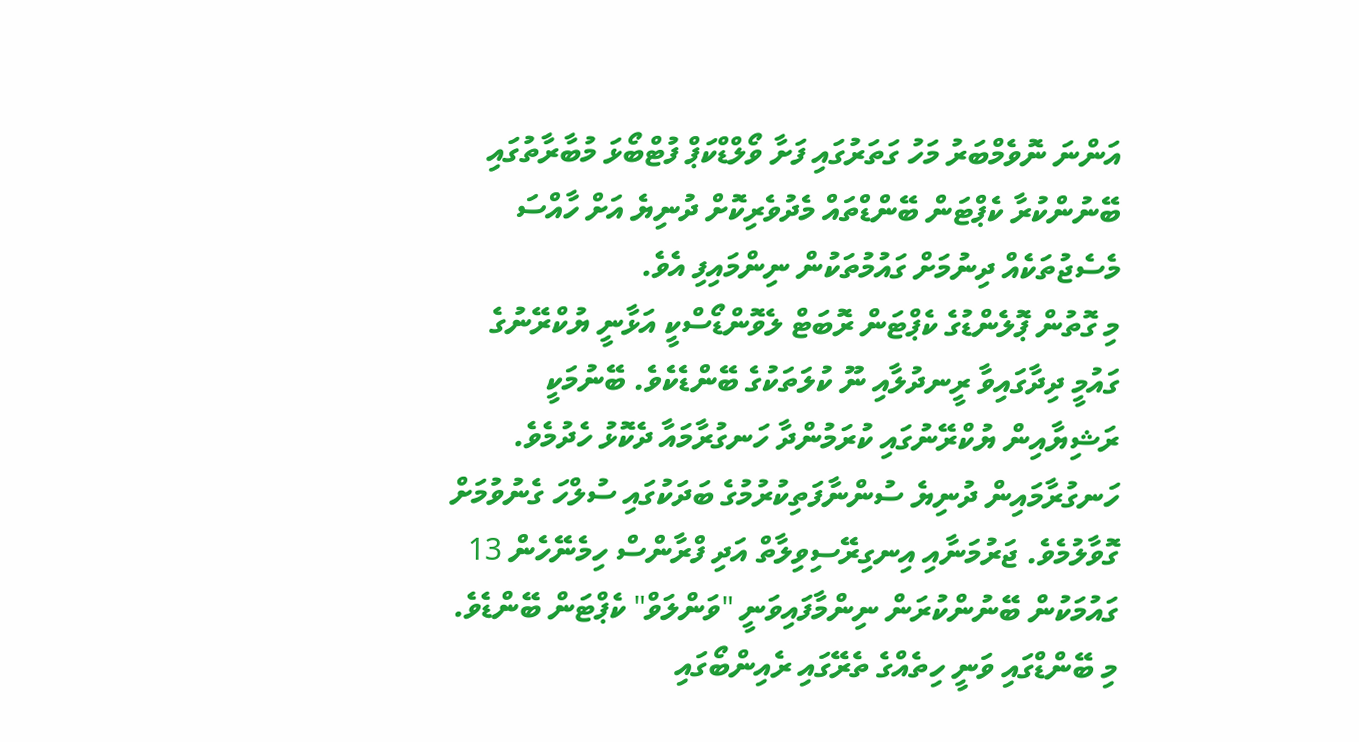އަންނަ ނޮވެމްބަރު މަހު ގަތަރުގައި ފަށާ ވޯލްޑްކަޕް ފުޓްބޯޅަ މުބާރާތުގައި ބޭނުންކުރާ ކެޕްޓަން ބޭންޑްތައް މެދުވެރިކޮށް ދުނިޔެ އަށް ހާއްސަ މެސެޖުތަކެއް ދިނުމަށް ގައުމުތަކުން ނިންމައިފި އެވެ.
މި ގޮތުން ޕޮލެންޑުގެ ކެޕްޓަން ރޮބަޓް ލެވޮންޑޯސްކީ އަޅާނީ ޔުކްރޭނުގެ ގައުމީ ދިދާގައިވާ ރީނދުލާއި ނޫ ކުލަތަކުގެ ބޭންޑެކެވެ. ބޭނުމަކީ ރަޝިޔާއިން ޔުކްރޭނުގައި ކުރަމުންދާ ހަނގުރާމައާ ދެކޮޅު ހެދުމެވެ. ހަނގުރާމައިން ދުނިޔެ ސުންނާފަތިކުރުމުގެ ބަދަކުގައި ސުލްހަ ގެނުވުމަށް ގޮވާލުމެވެ. ޖަރުމަނާއި އިނގިރޭސިވިލާތް އަދި ފްރާންސް ހިމެނޭހެން 13 ގައުމަކުން ބޭނުންކުރަން ނިންމާފައިވަނީ "ވަންލަވް" ކެޕްޓަން ބޭންޑެވެ. މި ބޭންޑްގައި ވަނީ ހިތެއްގެ ތެރޭގައި ރެއިންބޯގައި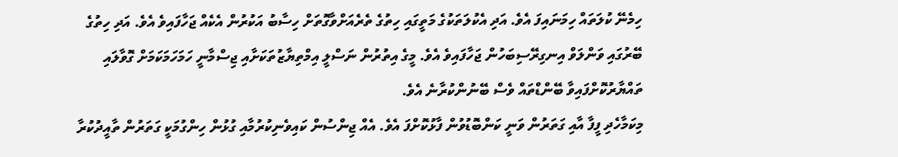ހިމެނޭ ކުލަތައް ހިމަނައިފަ އެވެ. އަދި އެކުލަތަކުގެ މަތީގައި ހިތުގެ ތެރެއަށްވާގޮތަށް ހިސާބު އަކުރުން އެކެއް ޖަހާފައިވެ އެވެ. އަދި ހިތުގެ ބޭރުގައި ވަންލަވް އިނގިރޭސިބަހުން ޖަހާފައިވެ އެވެ. މީގެ އިތުރުން ނަސްލީ އިމްތިޔާޒުތަކަށާއި ޖިސްމާނީ ހަމަހަމަކަމަށް ގޮވާލައި ތައްޔާރުކޮށްފައިވާ ބޭންޑްތައް ވެސް ބޭނުންކުރާނެ އެވެ.
މިކަމާހެދި ފީފާ އާއި ގަތަރުން ވަނީ ކަންބޮޑުވުން ފާޅުކޮށްފަ އެވެ. އެއް ޖިންސުން ކައިވެނިކުރުމާއި ގުޅުން ހިންގުމަކީ ގަތަރުން ތާއީދުކުރާ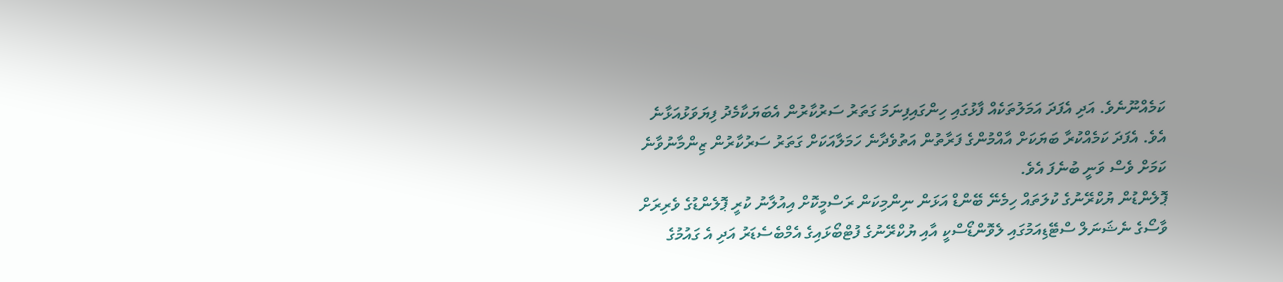ކަމެއްނޫނެވެ. އަދި އެފަދަ އަމަލުތަކެއް ފާޅުގައި ހިންގައިފިނަމަ ގަތަރު ސަރުކާރުން އެބަޔަކާމެދު ފިޔަވަޅުއަޅާނެ އެވެ. އެފަދަ ކަމެއްކުރާ ބަޔަކަށް އާއްމުންގެ ފަރާތުން އަތުވެދާނެ ހަމަލާއަކަށް ގަތަރު ސަރުކާރުން ޒިންމާނުވާނެ ކަމަށް ވެސް ވަނީ ބުނެފަ އެވެ.
ޕޮލެންޑުން ޔުކްރޭނުގެ ކުލަތައް ހިމެނޭ ބޭންޑް އަޅަން ނިންމިކަން ރަސްމީކޮށް އިއުލާނު ކުރީ ޕޮލެންޑުގެ ވެރިރަށް ވާސޯގެ ނެޝަނަލް ސްޓޭޑިއަމުގައި ލެވޮންޑޯސްކީ އާއި ޔުކްރޭނުގެ ފުޓްބޯޅައިގެ އެމްބެސެޑަރު އަދި އެ ގައުމުގެ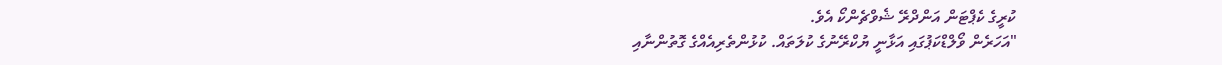ކުރީގެ ކެޕްޓަން އަންދްރޭ ޝެވްޗެންކޯ އެވެ.
"އަހަރެން ވޯލްޑްކަޕުގައި އަޅާނީ ޔުކްރޭނުގެ ކުލަތައް. ކުޅުންތެރިއެއްގެ ގޮތުންނާއި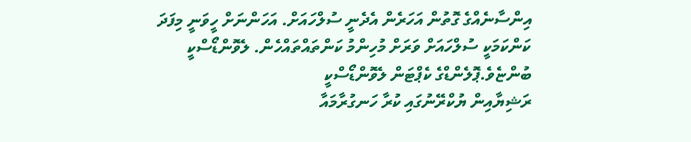އިންސާނެއްގެ ގޮތުން އަހަރެން އެދެނީ ސުލްހައަށް. އަހަންނަށް ހީވަނީ މިފަދަ ކަންކަމަކީ ސުލްހައަށް ވަރަށް މުހިންމު ކަންތައްތައްހެން. ލެވޮންޑޯސްކީ ބުންޏެވެ.ޕޮލެންޑްގެ ކެޕްޓަން ލެވޮންޑޯސްކީ
ރަޝިޔާއިން ޔުކްރޭނުގައި ކުރާ ހަނގުރާމައާ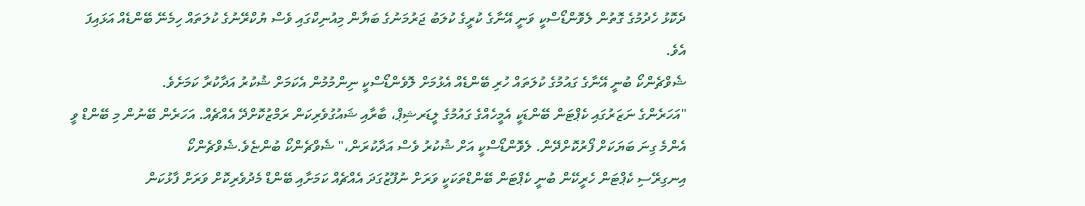ދެކޮޅު ހެދުމުގެ ގޮތުން ލެވޮންޑޯސްކީ ވަނީ އޭނާގެ ކުރީގެ ކުލަބު ޖަރުމަނުގެ ބަޔާން މިއުނިކްގައި ވެސް ޔުކްރޭނުގެ ކުލަތައް ހިމެނޭ ބޭންޑެއް އަޅައިފަ އެވެ.
ޝެވްޗެންކޯ ބުނީ އޭނާގެ ގައުމުގެ ކުލަތައް ހުރި ބޭންޑެއް އެޅުމަށް ލޮވެންޑޯސްކީ ނިންމުމުން އެކަމަށް ޝުކުރު އަދާކުރާ ކަމަށެވެ.
"އަހަރެންގެ ނަޒަރުގައި ކެޕްޓަން ބޭންޑަކީ އެމީހެއްގެ ގައުމުގެ ލީޑަރޝިޕް، ބާރާއި ޝައުގުވެރިކަން ރަމްޒުކޮށްދޭ އެއްޗެއް. އަހަރެން ބޭނުން މި ބޭންޑް ވީ އެންމެ ގިނަ ބަޔަކަށް ފޯރުކޮށްދޭން. ލެވޮންޑޯސްކީ އަށް ޝުކުރު ވެސް އަދާކުރަން،" ޝެވްޗެންކޯ ބުންޏެވެ.ޝެވްޗެންކޯ
އިނގިރޭސި ކެޕްޓަން ހެރީކޭން ބުނީ ކެޕްޓަން ބޭންޑްތަކަކީ ވަރަށް ނުފޫޒުގަދަ އެއްޗެއް ކަމަށާއި ބޭންޑް މެދުވެރިކޮށް ވަރަށް ފާޅުކަން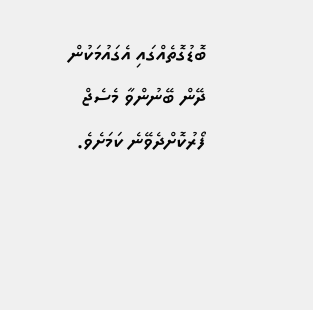ބޮޑުގޮތެއްގައި އެގައުމަކުން ދޭން ބޭނުންވާ މެސެޖް ފޯރުކޮށްދެވޭނެ ކަމަށެވެ.